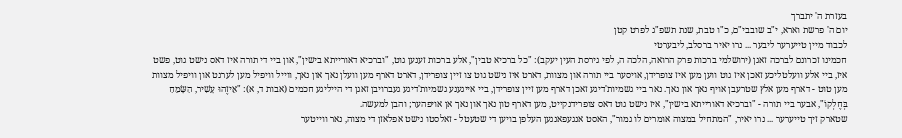בעזרת ה' יתברך
יום ה' פרשת וארא, י"ב שובבי"ם, כ"ו טבת, שנת תשפ"ג לפרט קטן
לכבוד מיין טייערער ליבער ... נרו יאיר ברסלב, ליבערטי
חכמינו זכרונם לברכה זאגן (ירושלמי ברכות פרק הרואה, הלכה ה, לפי גירסת העין יעקב): "כל ברכיא טבין", אלע ברכות זענען גוט, "וברכיא דאורייתא בישין", און ביי די תורה איז דאס נישט גוט, פשט איז, ביי אלע וועלטליכע זאכן איז גוט ווען מען איז צופרידן, אויסער ביי תורה און מצוות, דארט איז נישט גוט צו זיין צופרידן, דארט דארף מען וועלן נאך און נאך, ווייל וויפיל מען לערנט און וויפיל מצוות מען טוט - דארף מען אלץ שטרעבן אויף נאך און נאך. נאר ביי גשמיות'דיגע זאכן דארף מען זיין צופרידן, ביי אייגענע גשמיות'דיגע געברויבן זאגן די הייליגע חכמים (אבות ד, א): "אֵיזֶהוּ עָשִׁיר, הַשָּׂמֵחַ בְּחֶלְקוֹ", אבער ביי תורה - "וברכיא דאורייתא בישין", איז נישט גוט דאס צופרידנקייט, מען דארף טון נאך און נאך אן אויפהער; והבן למעשה.
שטארק זיך טייערער ... נרו יאיר, "המתחיל במצוה אומרים לו גמור", האסט אנגעפאנגען העלפן בויען די שטעטל - זאלסטו נישט אפלאזן די מצוה, נאר ווייטער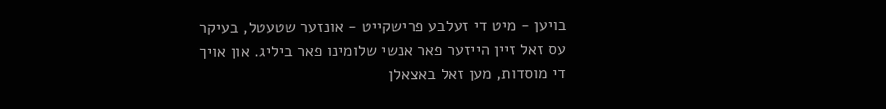בויען - מיט די זעלבע פרישקייט - אונזער שטעטל, בעיקר עס זאל זיין הייזער פאר אנשי שלומינו פאר ביליג. און אויך די מוסדות, מען זאל באצאלן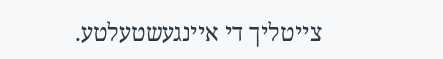צייטליך די איינגעשטעלטע.